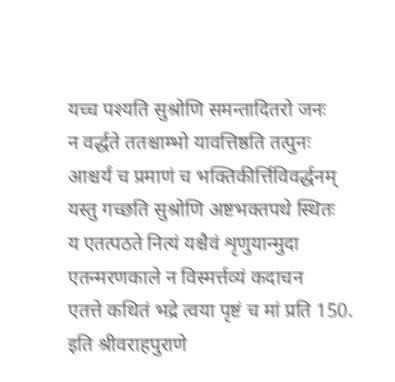यच्च पश्यति सुश्रोणि समन्तादितरो जनः
न वर्द्धते ततश्चाम्भो यावत्तिष्ठति तत्पुनः
आश्चर्यं च प्रमाणं च भक्तिकीर्त्तिविवर्द्धनम्
यस्तु गच्छति सुश्रोणि अष्टभक्तपथे स्थितः
य एतत्पठते नित्यं यश्चैवं शृणुयान्मुदा
एतन्मरणकाले न विस्मर्त्तव्यं कदाचन
एतत्ते कथितं भद्रे त्वया पृष्टं च मां प्रति 150.
इति श्रीवराहपुराणे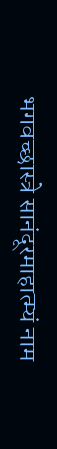भगवच्छास्त्रे सानंदूरमाहात्म्यं नाम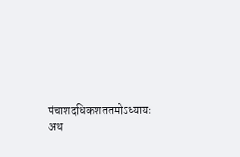पंचाशदधिकशततमोऽध्यायः
अथ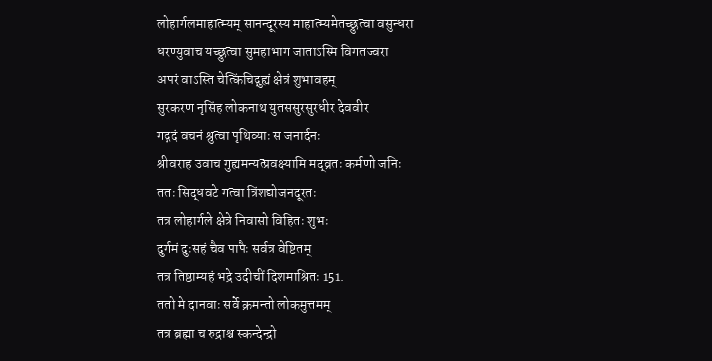लोहार्गलमाहात्म्यम् सानन्दूरस्य माहात्म्यमेतच्छ्रुत्वा वसुन्धरा
धरण्युवाच यच्छ्रुत्वा सुमहाभाग जाताऽस्मि विगतज्वरा
अपरं वाऽस्ति चेत्किंचिद्गुह्यं क्षेत्रं शुभावहम्
सुरकरण नृसिंह लोकनाथ युतससुरसुरधीर देववीर
गद्गदं वचनं श्रुत्वा पृथिव्याः स जनार्दनः
श्रीवराह उवाच गुह्यमन्यत्प्रवक्ष्यामि मद्व्रतः कर्मणो जनिः
ततः सिद्धवटे गत्वा त्रिंशद्योजनदूरतः
तत्र लोहार्गले क्षेत्रे निवासो विहितः शुभः
दुर्गमं दुःसहं चैव पापैः सर्वत्र वेष्टितम्
तत्र तिष्ठाम्यहं भद्रे उदीचीं दिशमाश्रितः 151.
ततो मे दानवाः सर्वे क्रमन्तो लोकमुत्तमम्
तत्र ब्रह्मा च रुद्राश्च स्कन्देन्द्रो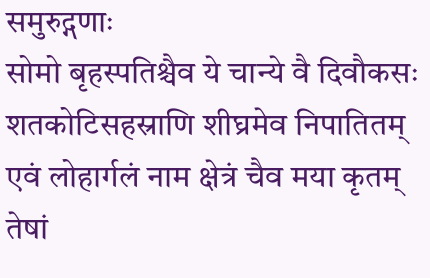समुरुद्गणाः
सोमो बृहस्पतिश्चैव ये चान्ये वै दिवौकसः
शतकोटिसहस्राणि शीघ्रमेव निपातितम्
एवं लोहार्गलं नाम क्षेत्रं चैव मया कृतम्
तेषां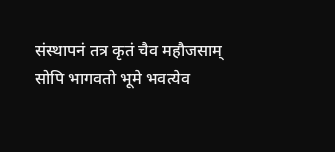संस्थापनं तत्र कृतं चैव महौजसाम्
सोपि भागवतो भूमे भवत्येव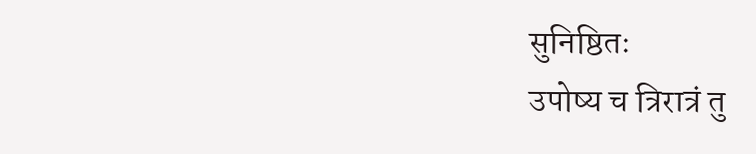सुनिष्ठितः
उपोष्य च त्रिरात्रं तु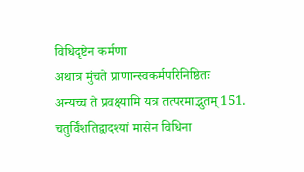विधिदृष्टेन कर्मणा
अथात्र मुंचते प्राणान्स्वकर्मपरिनिष्ठितः
अन्यच्च ते प्रवक्ष्यामि यत्र तत्परमाद्भुतम् 151.
चतुर्विंशतिद्वादश्यां मासेन विधिना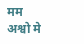मम
अश्वो मे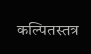कल्पितस्तत्र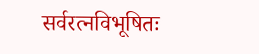सर्वरत्नविभूषितः